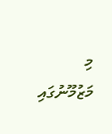މި މަޒުމޫނުގައި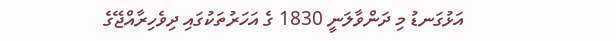އަޅުގަނޑު މި ދަންވާލަނީ 1830 ގެ އަހަރުތަކުގައި ދިވެހިރާއްޖޭގެ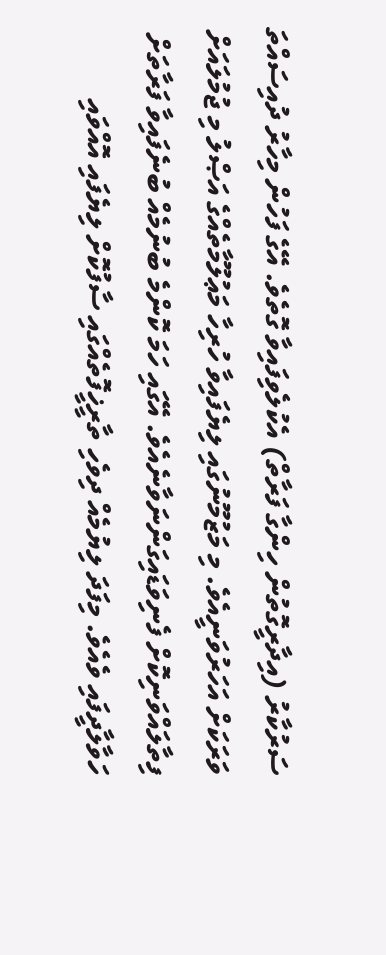ސަރުކާރު (އިދާރީގޮތުން ހިންގާ ފަރާތް) އެކުލެވިފައިވާ ގޮތެވެ. އޭގެ ފަހުން މިހާރު ދުއިސައްތަ ވަރަކަށް އަހަރުވަނީއެވެ. މި މަޒުމޫނުގައި ލިޔެފައިވާ ހުރިހާ މަޢުލޫމާތެއްގެ އަޞްލު މި ޖުމުލައަށް ފިތާލައްވަނިކޮށް ފެނިވަޑައިގަންނަވާނެއެވެ. އޭގައި ހަމަ ކޮންމެ ބުނުމެއް ބުނެފައިވާ ފަރާތަށް ހަވާލާދީފައި ވެއެވެ. މިފަދަ ލިޔުމެއް ދިވެހި ތާރީޚީފޮތެއްގައި ސާފުކޮށް ލިޔެފައި އޮއްވައި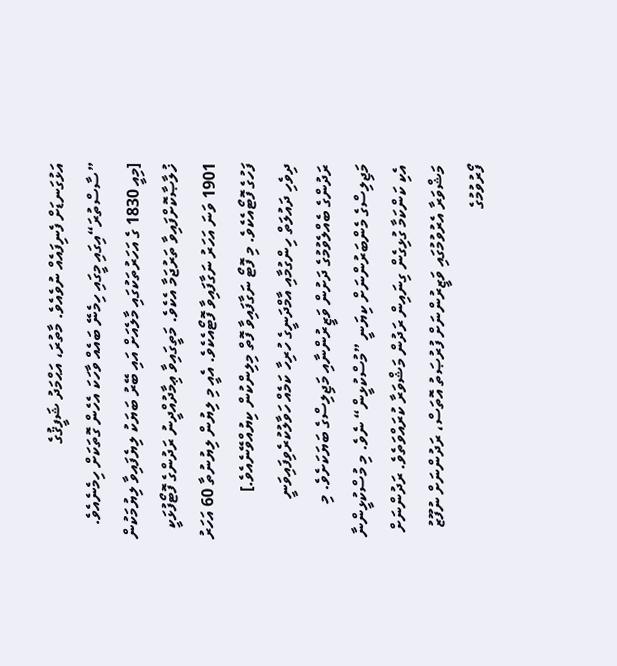އަޅުގަނޑަށް ފެނިފައެއް ނުވެއެވެ. މާތުރަ، އަޙްމަދު ޝަފީޤުގެ ”ސާސްތުރަ“އިގައި މީގައި ހިމެނޭ ބައެއް ވާހަކަ އެހެން ގޮތަކަށް ހިމެނެއެވެ.  [މިއީ 1830 ގެ އަހަރުތަކުގައި މާލެއަށް އައި ބޭރު ބަޔަކު ލިޔެފައިވާ ލިޔުމަކުން ޚުލާޞާކޮށްފައިވާ ތަރުޖަމާ އެކެވެ. މަތީގައިވާ ޢިމާދުއްދީނު ރަދުންގެ ފޮޓޯފުޅަކީ 1901 ވަނަ އަހަރު ނަގާފައިވާ ފޮޓޯއެކެވެ. އެއީ މި ލިޔުން ލިޔުނުތާ 60 އަހަރު ފަހުގެ ފޮޓޯއެކެވެ. މި ފޮޓޯ ނަގާފައިވާ ފޮތް މިލިންކުން ކިޔުއްވޭނެއެވެ.]
ދިވެހި ދައުލަތް ހިންގުމާއި އާމްދަނީގެ ހުރިހާ ކަމެއް ހަވާލުކުރެވިފައިވަނީ ރަދުންގެ ބެއްލެވުމުގެ ދަށުން ވަޒީރުންނާއި މަޖިލިސްގެ ބަޔަކަށެވެ. މި މަޖިލިސްގެ މެންބަރުންނަށް ކިޔަނީ ”މުސްކުޅީން“ ނެވެ. މި މުސްކުޅީންނާ އެކި ކަންކަމާ ގުޅިގެން ގިނައިން ރަދުން މަޝްވަރާ ކުރައްވަތެވެ. ރަދުންނަށް މަޝްވަރާ އެރުވުމުގައި ވަޒީރުންނަށް ފުރުޞަތު އޮތަސް، ރަދުންނަށް ނުފޫޒު ފޯރުވުމުގެ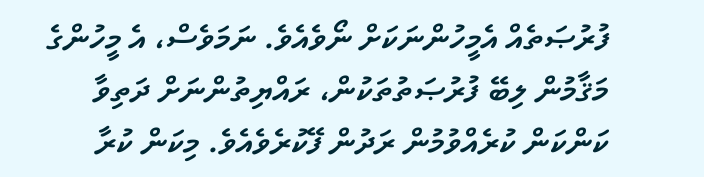ފުރުޞަތެއް އެމީހުންނަކަށް ނޯވެއެވެ. ނަމަވެސް، އެ މީހުންގެ މަޤާމުން ލިބޭ ފުރުޞަތުތަކުން، ރައްޔިތުންނަށް ދަތިވާ ކަންކަން ކުރެއްވުމުން ރަދުން ފޭކުރެވެއެވެ. މިކަން ކުރާ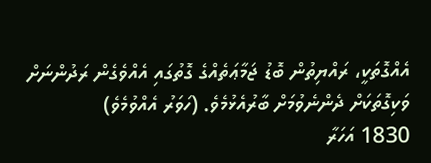އެއްގޮތަކީ، ރައްޔިތުން ބޮޑު ޖަމާޢަތެއްގެ ގޮތުގައި އެއްވެގެން ރަދުންނަށް ވަކިގޮތަކަށް ދެންނެވުމަށް ބާރުއެޅުމެވެ. (ހަވަރު އެއްވުމެވެ)
1830 އަހަރާ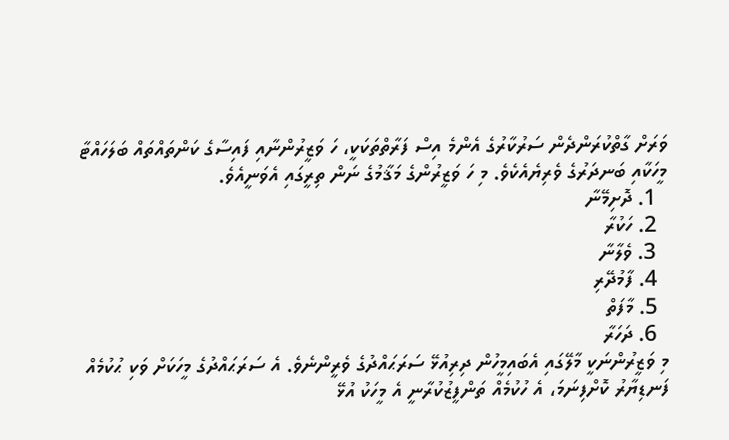ވަރަށް ގާތްކުރަންދެން ސަރުކާރުގެ އެންމެ އިސް ފަރާތްތަކަކީ، ހަ ވަޒީރުންނާއި ފައިސާގެ ކަންތައްތައް ބަލަހައްޓާ މީހަކާއި ބަނދަރުގެ ވެރިޔެއެކެވެ. މި ހަ ވަޒީރުންގެ މަޤާމުގެ ނަން ތިރީގައި އެވަނީއެވެ.
  1. ދޮށިމޭނާ
  2. ހަކުރާ
  3. ވެލާނާ
  4. ފާމުދޭރި
  5. މާފަތް
  6. ދަހަރާ
މި ވަޒީރުންނަކީ މާލޭގައި އެބައިމީހުން ދިރިއުޅޭ ސަރަޙައްދުގެ ވެރީންނެވެ. އެ ސަރަޙައްދުގެ މީހަކަށް ވަކި ޙުކުމެއް ފަނޑިޔާރު ކޮށްފިނަމަ، އެ ހުކުމެއް ތަންފީޒުކުރާނީ އެ މީހަކު އުޅޭ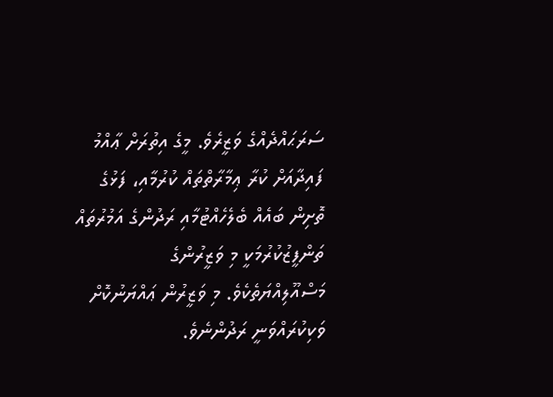ސަރަޙައްދެއްގެ ވަޒީރެވެ. މީގެ އިތުރަށް ޢާއްމު ފައިދާއަށް ކުރާ ޢިމާރާތްތައް ކުރުމާއި، ފަޅުގެ ތޮށިން ބައެއް ބެލެހެއްޓުމާއި ރަދުންގެ އަމުރުތައް ތަންފީޒުކުރުމަކީ މި ވަޒީރުންގެ މަސްއޫލިއްޔަތެކެވެ. މި ވަޒީރުން ޢައްޔަނުކޮށް ވަކިކުރައްވަނީ ރަދުންނެވެ.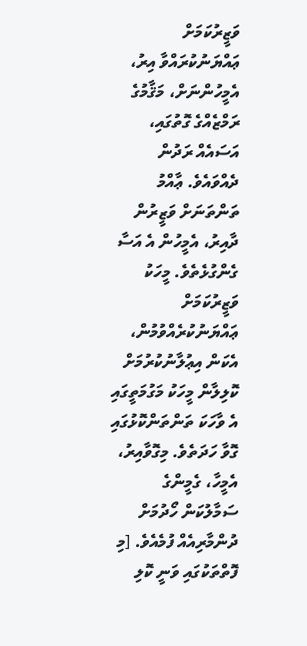ވަޒީރުކަމަށް ޢައްޔަނުކުރައްވާ އިރު، އެމީހުންނަށް، މަޤާމުގެ ރަމްޒެއްގެ ގޮތުގައި، އަސައެއް ރަދުން ދެއްވައެވެ. ޢާއްމު ތަންތަނަށް ވަޒީރުން ދާއިރު، އެމީހުން އެ އަސާ ގެންގުޅެތެވެ. މީހަކު ވަޒީރުކަމަށް ޢައްޔަނުކުރެއްވުމުން، އެކަން އިޢުލާނުކުރުމަށް ކޮލިލާން މީހަކު މަގުމަތީގައި އެ ވާހަކަ ތަންތަންކޮޅުގައި ގޮވާ ހަދަތެވެ. މިގޮވާއިރު، އެމީހާ، ގެމީންގެ ސަމާލުކަން ހޯދުމަށް ދުންމާރިއެއް ފުމެއެވެ. [މި ފޮތްތަކުގައި ވަނީ ކޮލި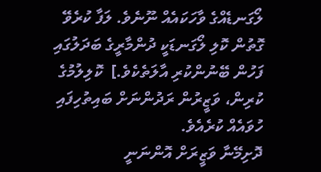ލޯގަނޑެއްގެ ވާހަކައެއް ނޫނެވެ. ލަފާ ކުރެވޭ ގޮތުން ކޮލި ލޯގަނޑަކީ ދުންމާރީގެ ބަދަލުގައި ފަހުން ބޭނުންކުރި އާލަތެކެވެ.]  ކޮލިލުމުގެ ކުރިން، ވަޒީރުން ރަދުންނަށް ބައިތުހިފައި ހުވައެއް ކުރެއެވެ.
ދޮށިމޭނާ ވަޒީރަށް އޮންނަނީ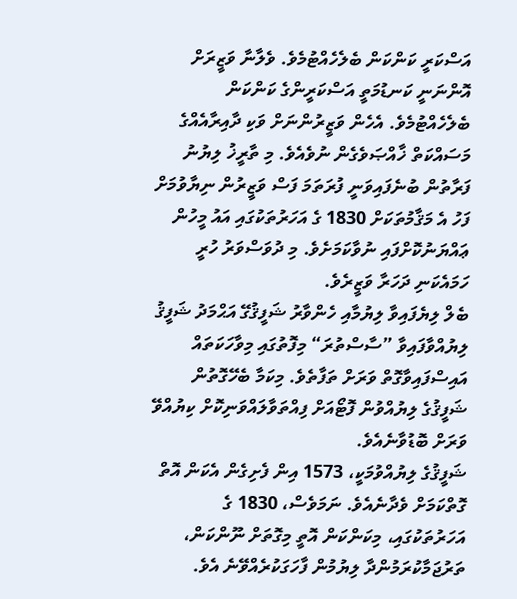އަސްކަރީ ކަންކަން ބެލެހެއްޓުމެވެ. ވެލާނާ ވަޒީރަށް އޮންނަނީ ކަނޑުމަތީ އަސްކަރީންގެ ކަންކަން ބެލެހެއްޓުމެވެ. އެހެން ވަޒީރުންނަށް ވަކި ދާއިރާއެއްގެ މަސައްކަތް ޚާއްޞަވެގެން ނުވެއެވެ. މި ތާރީޚު ލިޔުނު ފަރާތުން ބުނެފައިވަނީ ފުރަތަމަ ފަސް ވަޒީރުން ނިޔާވުމަށް ފަހު އެ މަޤާމުތަކަށް 1830 ގެ އަހަރުތަކުގައި އައު މީހުން ޢައްޔަނުކޮށްފައި ނުވާކަމަށެވެ. މި ދުވަސްވަރު ހުރީ ހަމައެކަނި ދަހަރާ ވަޒީރެވެ.
ބެލް ލިޔެފައިވާ ލިޔުމާއި ހެންވާރު ޝަފީޤުގޭ އަޙްމަދު ޝަފީޤު ލިޔުއްވާފައިވާ ”ސާސްތުރަ“ މިފޮތުގައި މިވާހަކަތައް އައިސްފައިވާގޮތް ވަރަށް ތަފާތެވެ. މިކަމާ ބެހޭގޮތުން ޝަފީޤުގެ ލިޔުއްވުން ފޮޓޯއަށް ފިއްތަވާލައްވަނިކޮށް ކިޔުއްވޭ ވަރަށް ބޮޑުވާނެއެވެ.
ޝަފީޤުގެ ލިޔުއްވުމަކީ، 1573 އިން ފެށިގެން އެކަން އޮތް ގޮތްކަމަށް ވެދާނެއެވެ. ނަމަވެސް، 1830 ގެ އަހަރުތަކުގައި، މިކަންކަން އޮތީ މިގޮތަށް ނޫންކަން، ތަރުޖަމާކުރަމުންދާ ލިޔުމުން ފާހަގަކުރެއްވޭނެ އެވެ.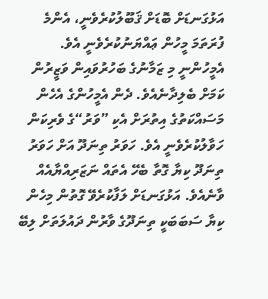އަޅުގަނޑަށް ބޮޑަށް ޤަބޫލުކުރެވެނީ، އެންމެ ފުރަތަމަ މީހުން ޢައްޔަނުކުރެވެނީ އެވެ. އެމީހުންނީ މި ޒަމާނުގެ ބަހުރުވައިން ވަޒީރުން ކަމަށް ބެލިދާނެއެވެ. ދެން އެމީހުންގެ އެހެން މަސައްކަތުގެ އިތުރަށް އެކި ”ވަރު“ގެ ވެރިކަން ހަވާލުކުރެވެނީ އެވެ. ހަވަރު ތިނަދޫ އަށް ހަވަރު ތިނަދޫ ކިޔާ ގޮތާ ބެހޭ އެތައް ނަޒަރިއްޔާއެއް ވާނެއެވެ. އަޅުގަނޑަށް ލަފާކުރެވޭ ގޮތުން މިހެން ކިޔާ ސަބަބަކީ ތިނަދޫގެ ވާރުން ދައުލަތަށް ލިބޭ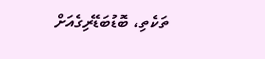ތަކެތި، ބޮޑުބަޑޭރިގެއަށް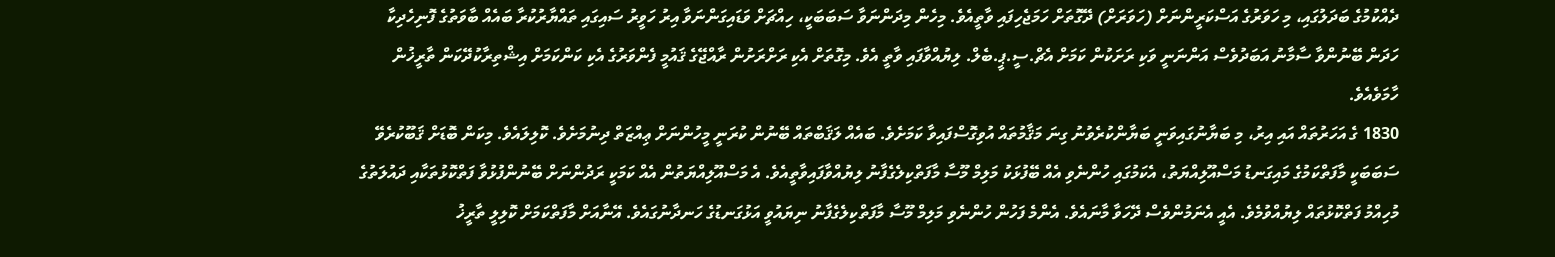ދެއްކުމުގެ ބަދަލުގައި، މި ހަވަރުގެ އަސްކަރީންނަށް (ހަވަރަށް) ދޭގޮތަށް ހަމަޖެހިފައި ވާތީއެވެ. މިހެން މިދަންނަވާ ސަބަބަކީ، ހިއްޗަށް ވަޑައިގަންނަވާ އިރު ހަވީރު ސައިގައި ތައްޔާރުކުރާ ބައެއް ބާވަތުގެ ފޮނިހެދިކާ ހަދަން ބޭނުންވާ ސާމާނު އަބަދުވެސް އަންނަނީ ވަކި ރަށަކުން ކަމަށް އެޗް.ސީ.ޕީ.ބެލް. ލިޔުއްވާފައި ވާތީ އެވެ. މިގޮތަށް އެކި ރަށްރަށުން ރާއްޖޭގެ ޤައުމީ ފެންވަރުގެ އެކި ކަންކަމަށް އިޝްތިރާކުދޭކަން ތާރީޚުން ހާމަވެއެވެ.
1830 ގެ އަހަރުތައް އައި އިރު، މި ބަޔާނުގައިވަނީ ބަޔާންކުރެވުނު ގިނަ މަޤާމުތައް އުވިގޮސްފައިވާ ކަމަށެވެ. ބައެއް ލަޤަބްތައް ބޭނުން ކުރަނީ މީހުންނަށް ޢިއްޒަތް ދިނުމަށެވެ. ކޮލިލައެވެ. މިކަން ބޮޑަށް ޤަބޫކުރެވޭ ސަބަބަކީ މާފަތްކަމުގެ މައިގަނޑު މަސްއޫލިއްޔަތު، އެކަމުގައި ހުންނެވި އެއް ބޭފުޅަކު މަލިމް މޫސާ މާފަތްކިލެގެފާނު ލިޔުއްވާފައިވާތީއެވެ. އެ މަސްއޫލިއްޔަތުން އެއް ކަމަކީ ރަދުންނަށް ބޭނުންފުޅުވާ ފަތްކޮޅުތަކާއި ދައުލަތުގެ މުހިއްމު ފަތްކޮޅުތައް ލިޔުއްވުމެވެ. އެއީ އެނަމުންވެސް ދޭހަވާ މާނައެވެ. އެންމެ ފަހުން ހުންނެވި މަލިމް މޫސާ މާފަތްކިލެގެފާނު ނިޔައުވީ އަޅުގަނޑުގެ ހަނދާނުގައެވެ. އޭނާއަށް މާފަތްކަމަށް ކޮލިލީ ތާރީޚު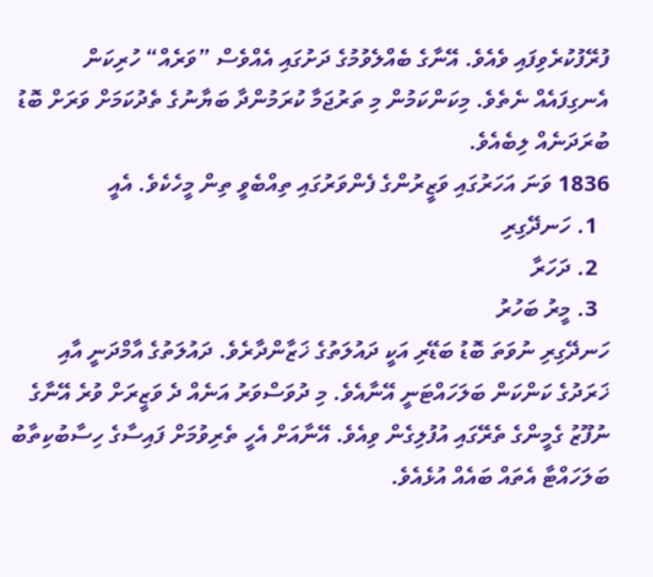ފުރޭފުކުރެވިފައި ވެއެވެ. އޭނާގެ ބެއްލެވުމުގެ ދަށުގައި އެއްވެސް ”ވަރެއް“ ހުރިކަން އެނގިފައެއް ނެތެވެ. މިކަންކަމުން މި ތަރުޖަމާ ކުރަމުންދާ ބަޔާނުގެ ތެދުކަމަށް ވަރަށް ބޮޑު ބުރަދަނެއް ލިބެއެވެ.
1836 ވަނަ އަހަރުގައި ވަޒީރުންގެ ފެންވަރުގައި ތިއްބެވީ ތިން މީހެކެވެ. އެއީ
  1. ހަނދޭގިރި
  2. ދަހަރާ
  3. މީރު ބަހުރު
ހަނދޭގިރި ނުވަތަ ބޮޑު ބަޑޭރި އަކީ ދައުލަތުގެ ޚަޒާންދާރެވެ. ދައުލަތުގެ އާމްދަނީ އާއި ޚަރަދުގެ ކަންކަން ބަލަހައްޓަނީ އޭނާއެވެ. މި ދުވަސްވަރު އަނެއް ދެ ވަޒީރަށް ވުރެ އޭނާގެ ނުފޫޒު ގެމީންގެ ތެރޭގައި އުފުލިގެން ވިއެވެ. އޭނާއަށް އެހީ ތެރިވުމަށް ފައިސާގެ ހިސާބުކިތާބު ބަލަހައްޓާ އެތައް ބައެއް އުޅެއެވެ.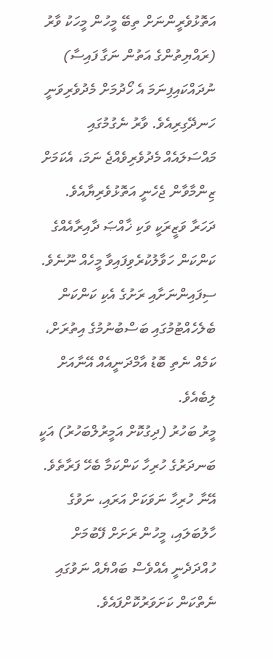އަތޮޅުވެރީންނަށް ތިބޭ މީހުން މީހަކު ވާރު (ރައްޔިތުންގެ އަތުން ނަގާ ފައިސާ) ނުދައްކައިފިނަމަ އެ ހޯދުމަށް މެދުވެރިވަނީ ހަނދޭގިރިއެވެ. ވާރު ނެގުމުގައި މައްސަލައެއް މެދުވެރިވެއްޖެ ނަމަ، އެކަމަށް ޒިންމާވާން ޖެހެނީ އަތޮޅުވެރިޔާއެވެ.
ދަހަރާ ވަޒީރަކީ ވަކި ޚާއްޞަ ދާއިރާއެއްގެ ކަންކަން ހަވާލުކުރެވިފައިވާ މީހެއް ނޫނެވެ. ސިފައިންނަށާއި ރަށުގެ އެކި ކަންކަން ބެލެހެއްޓުމުގައި ބަސްބުނުމުގެ އިތުރަށް، ކަމެއް ނެތި ބޮޑު އާމްދަނީއެއް އޭނާއަށް ލިބެއެވެ.
މީރު ބަހުރު (ދިގުކޮށް އަމީރުލްބަހުރު) އަކީ ބަނދަރުގެ ހުރިހާ ކަންކަމާ ބެހޭ ފަރާތެވެ. އޭނާ ހުރިހާ ނަވަކަށް އަރައި، ނަވުގެ ހާލުބަލައި، މީހުން ރަށަށް ފޭބުމަށް ހުއްދަދެނީ އެއްވެސް ބައްޔެއް ނަވުގައި ނެތްކަން ކަށަވަރުކޮށްފައެވެ.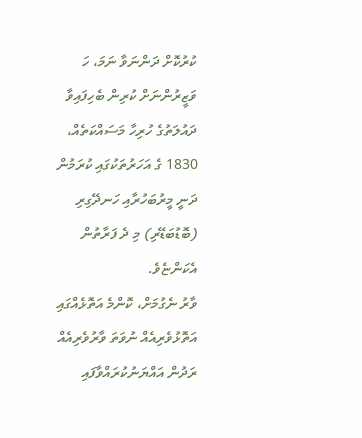ކުރުކޮށް ދަންނަވާ ނަމަ، ހަ ވަޒީރުންނަށް ކުރިން ބެހިފައިވާ ދައުލަތުގެ ހުރިހާ މަސައްކަތެއް، 1830 ގެ އަހަރުތަކުގައި ކުރަމުން ދަނީ މީރުބަހުރާއި ހަނދޭގިރި (ބޮޑުބަޑޭރި) މި ދެ ފަރާތުން އެކަންޏެވެ.
ވާރު ނެގުމަށް، ކޮންމެ އަތޮޅެއްގައި އަތޮޅުވެރިއެއް ނުވަތަ ވާރުވެރިއެއް ރަދުން އައްޔަނުކުރައްވާފައި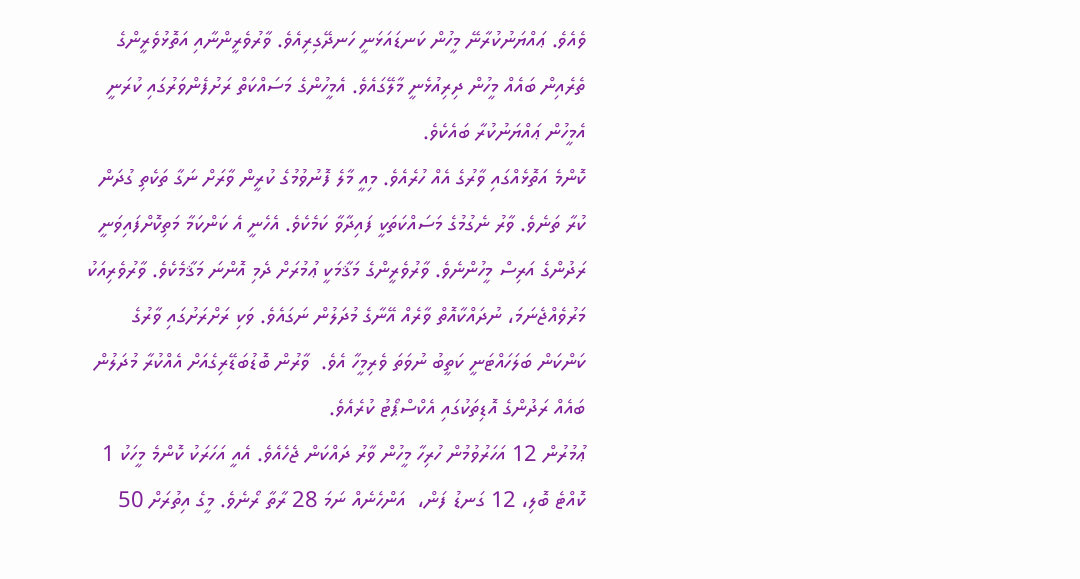ވެއެވެ. ޢައްޔަނުކުރާނޭ މީހުން ކަނޑައަޅަނީ ހަނދޭގިރިއެވެ. ވާރުވެރީންނާއި އަތޮޅުވެރީންގެ ތެރެއިން ބައެއް މީހުން ދިރިއުޅެނީ މާލޭގައެވެ. އެމީހުންގެ މަސައްކަތް ރަށުފެންވަރުގައި ކުރަނީ އެމީހުން ޢައްޔަނުކުރާ ބައެކެވެ.
ކޮންމެ އަތޮޅެއްގައި ވާރުގެ އެއް ހުރެއެވެ. މިއީ މާލެ ފޮނުވުމުގެ ކުރީން ވާރަށް ނަގާ ތަކެތި ގުދަން ކުރާ ތަނެވެ. ވާރު ނެގުމުގެ މަސައްކަތަކީ ފައިދާވާ ކަމެކެވެ. އެހެނީ އެ ކަންކަމާ މަތިކޮށްފައިވަނީ ރަދުންގެ އަރިސް މީހުންނެވެ. ވާރުވެރީންގެ މަޤާމަކީ ޢުމުރަށް ދެމި އޮންނަ މަޤާމެކެވެ. ވާރުވެރިއަކު މަރުވެއްޖެނަމަ، ނުދައްކާއޮތް ވާރެއް އޭނާގެ މުދަލުން ނަގައެވެ. ވަކި ރަށްރަށުގައި ވާރުގެ ކަންކަން ބަލަހައްޓަނީ ކަތީބު ނުވަތަ ވެރިމީހާ އެވެ.  ވާރުން ބޮޑުބަޑޭރިގެއަށް އެއްކުރާ މުދަލުން ބައެއް ރަދުންގެ އޮޑިތަކުގައި އެކްސްޕޯޓު ކުރެއެވެ.
ޢުމުރުން 12 އަހަރުވުމުން ހުރިހާ މީހުން ވާރު ދައްކަން ޖެހެއެވެ. އެއީ އަހަރަކު ކޮންމެ މީހަކު 1 ކޮއްޓެ ބޮލި، 12 ގަނޑު ފަން،  އަންހެނެއް ނަމަ 28 ރާތާ ރޯނެވެ. މީގެ އިތުރަށް 50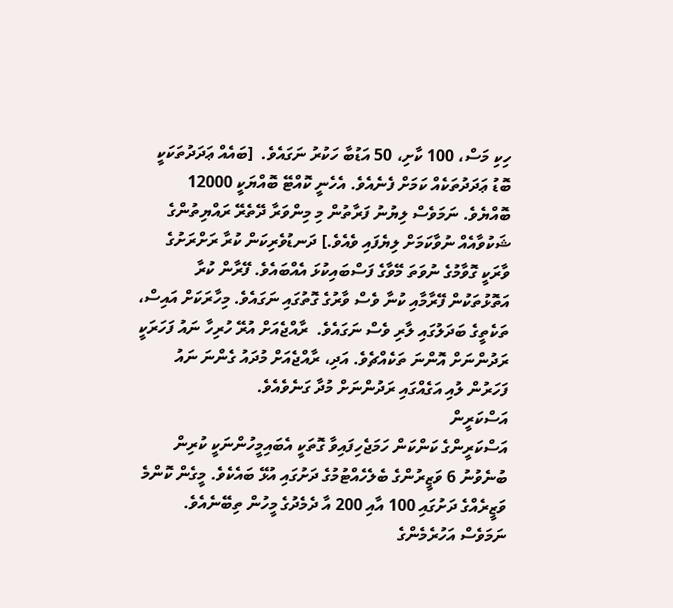ހިކި މަސް، 100 ކާށި، 50 އަޑުބާ ހަކުރު ނަގައެވެ.  [ބައެއް ޢަދަދުތަކަކީ ބޮޑު ޢަދަދުތަކެއް ކަމަށް ފެނެއެވެ. އެހެނީ ކޮއްޓޭ ބޮއްޔަކީ 12000 ބޮއްޔެވެ. ނަމަވެސް ލިޔުނު ފަރާތުން މި މިންވަރާ ދޭތެރޭ ރައްޔިތުންގެ ޝަކުވާއެއް ނުވާކަމަށް ލިޔެފައި ވެއެވެ.] ދަނޑުވެރިކަން ކުރާ ރަށްރަށުގެ ވާރަކީ ގޮވާމުގެ ނުވަތަ މޭވާގެ ފަސްބައިކުޅަ އެއްބައެވެ. ފޭރާން ކުރާ އަތޮޅުތަކުން ފޭރާމާއި ކުނާ ވެސް ވާރުގެ ގޮތުގައި ނަގައެވެ. މިހާރަކަށް އައިސް، ތަކެތީގެ ބަދަލުގައި ލާރި ވެސް ނަގައެވެ.  ރާއްޖެއަށް އުރޭ ހުރިހާ ނައު ފަހަރަކީ ރަދުންނަށް އޮންނަ ތަކެއްޗެވެ. އަދި، ރާއްޖެއަށް މުދައު ގެންނަ ނައު ފަހަރުން ލުއި އަގެއްގައި ރަދުންނަށް މުދާ ގަނެވެއެވެ.
އަސްކަރީން
އަސްކަރީންގެ ކަންކަން ހަމަޖެހިފައިވާ ގޮތަކީ އެބައިމީހުންނަކީ ކުރިން ބުނެވުނު 6 ވަޒީރުންގެ ބެލެހެއްޓުމުގެ ދަށުގައި އުޅޭ ބައެކެވެ. މީގެން ކޮންމެ ވަޒީރެއްގެ ދަށުގައި 100 އާއި 200 އާ ދެމެދުގެ މީހުން ތިބޭނެއެވެ. ނަމަވެސް އަހުރެމެންގެ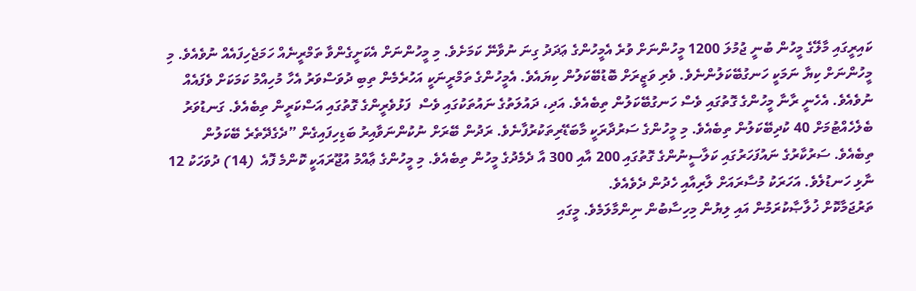ކައިރީގައި މާލޭގެ މީހުން ބުނީ ޖުމުލަ 1200 މީހުންނަށް ވުރެ އެމީހުންގެ ޢަދަދު ގިނަ ނުވާނޭ ކަމަށެވެ. މި މީހުންނަށް އެކަށީގެންވާ ތަމްރީނެއް ހަމަޖެހިފައެއް ނުވެއެވެ. މި މީހުންނަށް ކިޔާ ނަމަކީ ހަނގުބޭކަލުންނެވެ. ވެރި ވަޒީރަށް ބޮޑުބޭކަލުން ކިޔައެވެ. އެމީހުންގެ ތަމްރީނަކީ އަހުރެމެން ތިބި ދުވަސްވަރު އެހާ މުހިއްމު ކަމަކަށް ވެފައެއް ނުވެއެވެ. އެހެނީ ރާނާ މީހުންގެ ގޮތުގައި ވެސް ހަނގުބޭކަލުން ތިބެއެވެ. އަދި، ދައުލަތުގެ ނައުތަކުގައި ވެސް  ފަޅުވެރީންގެ ގޮތުގައި އަސްކަރީން ތިބެއެވެ. ގަނޑުވަރު ބެލެހެއްޓުމަށް 40 ކުދިބޭކަލުން ތިބެއެވެ. މި މީހުންގެ ސަރުދާރަކީ މާބަޑޭރިތަކުރުފާނެވެ. ރަދުން ބޭރަށް ނުކުންނަވާއިރު ބަޑިހިފައިގެން ”ދެގެދޭތެރެ ބޭކަލުން ތިބެއެވެ. ސަރުކާރުގެ ނައުފަހަރުގައި ކަލާސީނުންގެ ގޮތުގައި 200 އާއި 300 އާ ދެމެދުގެ މީހުން ތިބެއެވެ. މި މީހުންގެ ޢާއްމު އުޖޫރައަކީ ކޮންމެ ފޮއެ  (14) ދުވަހަކު 12 ނާޅި ހަނޑުލެވެ. އަހަރަކު މުސާރައަށް ލާރިއާއި ހެދުން ދެވެއެވެ.
ތަރުޖަމާކޮށް ޚުލާޞާކުރަމުން އައި ލިޔުން މިހިސާބުން ނިންމާލަމެވެ. މީގައި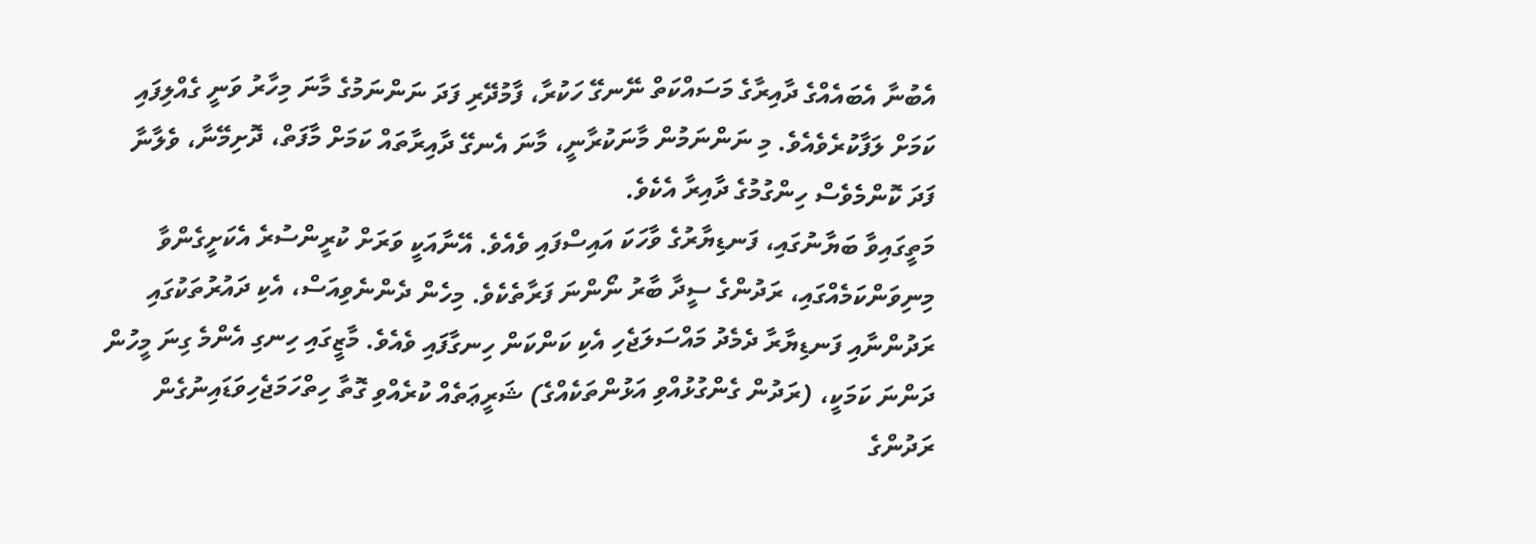އެބުނާ އެބައެއްގެ ދާއިރާގެ މަސައްކަތް ނޭނގޭ ހަކުރާ، ފާމުދޭރި ފަދަ ނަންނަމުގެ މާނަ މިހާރު ވަނީ ގެއްލިފައި ކަމަށް ލަފާކުރެވެއެވެ. މި ނަންނަމުން މާނަކުރާނީ، މާނަ އެނގޭ ދާއިރާތައް ކަމަށް މާފަތް، ދޮށިމޭނާ، ވެލާނާ ފަދަ ކޮންމެވެސް ހިންގުމުގެ ދާއިރާ އެކެވެ.
މަތީގައިވާ ބަޔާނުގައި، ފަނޑިޔާރުގެ ވާހަކަ އައިސްފައި ވެއެވެ. އޭނާއަކީ ވަރަށް ކުރީންސުރެ އެކަށީގެންވާ މިނިވަންކަމެއްގައި، ރަދުންގެ ސީދާ ބާރު ނޯންނަ ފަރާތެކެވެ. މިހެން ދެންނެވިއަސް، އެކި ދައުރުތަކުގައި ރަދުންނާއި ފަނޑިޔާރާ ދެމެދު މައްސަލަޖެހި އެކި ކަންކަން ހިނގާފައި ވެއެވެ. މާޒީގައި ހިނގި އެންމެ ގިނަ މީހުން ދަންނަ ކަމަކީ، (ރަދުން ގެންގުޅުއްވި އަޅުންތަކެއްގެ) ޝަރީޢަތެއް ކުރެއްވި ގޮތާ ހިތްހަމަޖެހިވަޑައިނުގެން ރަދުންގެ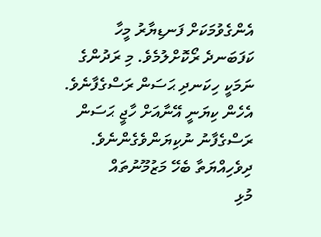އެންގެވުމަކަށް ފަނޑިޔާރު މީހާ ކަފަބަނދެ ރޯކޮށްލުމެވެ. މި ރަދުންގެ ނަމަކީ ހިކަނދި ޙަސަން ރަސްގެފާނެވެ. އެހެން ކިޔަނީ އޭނާއަށް ހާޖީ ޙަސަން ރަސްގެފާނު ނުކިޔަންވެގެންނެވެ.
ދިވެހިއްޔަތާ ބެހޭ މަޒުމޫނުތައް
މުޅި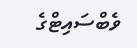ވެބްސައިޓްގެ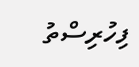ފިހުރިސްތު